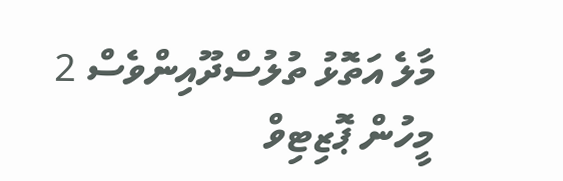މާލެ އަތޮޅު ތުލުސްދޫއިންވެސް 2 މީހުން ޕޮޒިޓިވް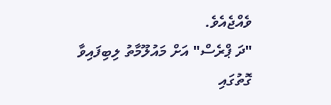ވެއްޖެއެވެ.
"ދަ ޕްރެސް" އަށް މައުލޫމާތު ލިބިފައިވާ ގޮތުގައި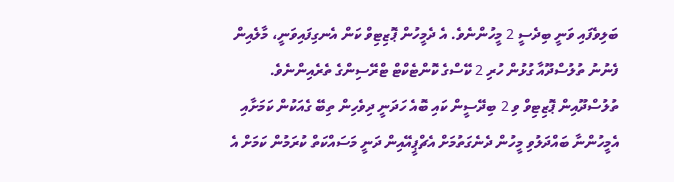ބަލިވެފައި ވަނީ ބިދެސީ 2 މީހުންނެވެ. އެ ދެމީހުން ޕޮޒިޓިވް ކަން އެނގިފައިވަނީ، މާލެއިން ފެނުނު ތުލުސްދޫއާ ގުޅުން ހުރި 2 ކޭސްގެ ކޮންޓެކްޓް ޓްރޭސިންގެ ތެރެއިންނެވެ.
ތުލުސްދޫއިން ޕޮޒިޓިވް ވި 2 ބިދޭސީން ކައި ބޮއެ ހަދަނީ ދިވެހިން ތިބޭ ގެއަކުން ކަމަށާއި އެމީހުންނާ ބައްދަލުވި މީހުން ދެނެގަތުމަށް އެޗްޕީއޭއިން ދަނީ މަސައްކަތް ކުރަމުން ކަމަށް އެ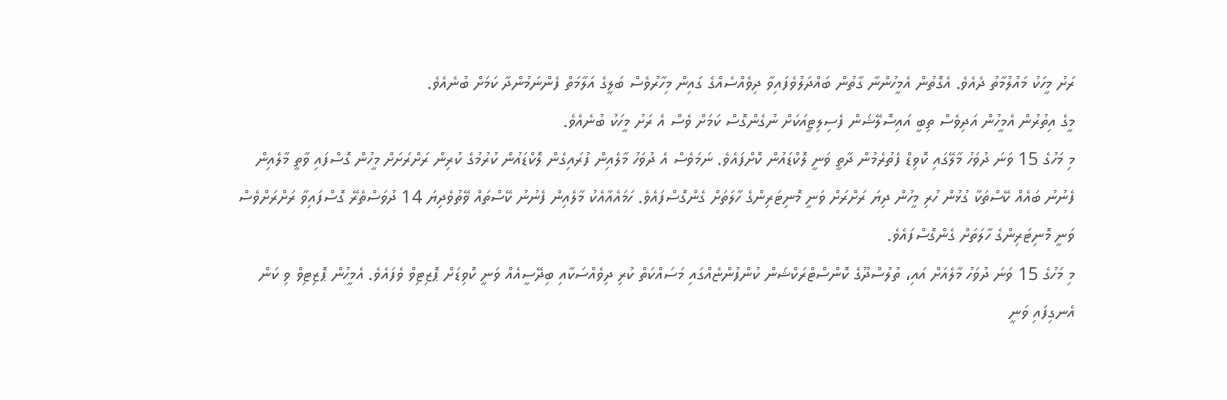ރަށު މީހަކު މައުލުމާތު ދެއެވެ. އެގޮތުން އެމީހުންނާ ގާތުން ބައްދަލުވެފައިވާ ދިވެއްސެއްގެ ގައިން މިހާރުވެސް ބަލީގެ އަލާމަތް ފެންނަމުންދާ ކަމަށް ބުނެއެވެ.
މީގެ އިތުރުން އެމީހުން އަދިވެސް ތިބީ އައިސޮލޭޝަން ފެސިލިޓީއަކަށް ނުގެންގޮސް ކަމަށް ވެސް އެ ރަށު މީހަކު ބުނެއެވެ.
މި މަހުގެ 15 ވަނަ ދުވަހު މާލޭގައި ކޮވިޑް ފެތުރެމުން ދާތީ ވަނީ ލޮކްޑައުން ކޮށްފައެވެ. ނަމަވެސް އެ ދުވަހު މާލެއިން ފުރައިގެން ލޮކްޑައުން ކުރުމުގެ ކުރިން ރަށްރަށަށް މީހުން ގޮސްފައި ވާތީ މާލެއިން ފެނުނު ބައެއް ކޭސްތަކާ ގުޅުން ހުރި މީހުން ދިޔަ ރަށްރަށް ވަނީ މޮނިޓަރިންގެ ހާލަތަށް ގެންގޮސްފައެވެ. ހަމައެއާއެކު މާލެއިން ފެނުނު ކޭސްތައް ވޭތުވެދިޔަ 14 ދުވަސްތެރޭ ގޮސްފައިވާ ރަށްރަށްވެސް ވަނީ މޮނިޓަރިންގެ ހާލަތަށް ގެންގޮސްފައެވެ.
މި މަހުގެ 15 ވަނަ ދުވަހު މާލެއަށް އައި، ތުލުސްދޫގެ ކޮންސްޓްރަކްޝަން ކުންފުންޏެއްގައި މަސައްކަތް ކުރި ދިވެއްސަކާއި ބިދޭސީއެއް ވަނީ ކޮވިޑަށް ޕޮޒިޓިވް ވެފައެވެ. އެމީހުން ޕޮޒިޓިވް ވި ކަން އެނގިފައި ވަނީ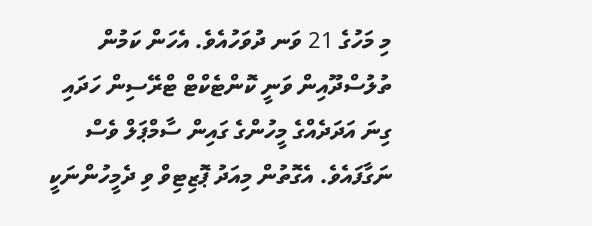މި މަހުގެ 21 ވަނ ދުވަހުއެވެ. އެހަން ކަމުން ތުލުސްދޫއިން ވަނީ ކޮންޓެކްޓް ޓްރޭސިން ހަދައި ގިނަ އަދަދެއްގެ މީހުންގެ ގައިން ސާމްޕަލް ވެސް ނަގާފައެވެ. އެގޮތުން މިއަދު ޕޮޒިޓިވް ވި ދެމީހުންނަކީ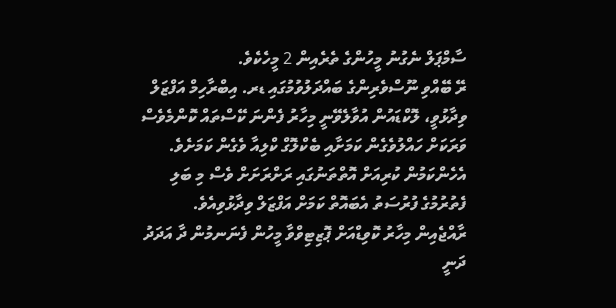ސާމްޕަލް ނެގުނު މީހުންގެ ތެރެއިން 2 މީހެކެވެ.
ރޭ ބޭއްވި ނޫސްވެރިންގެ ބައްދަލުވުމުގައި ޑރ. އިބްރާހިމް އަފްޒަލް ވިދާޅުވީ، ލޮކްޑައުން އުވާލެވޭނީ މިހާރު ފެންނަ ކޭސްތައް ކޮންމެވެސް ވަރަކަށް ހައްލުވެގެން ކަމަށާއި ބެކްލޮގް ކްލިއާ ވެގެން ކަމަށެވެ. އެހެންކަމުން ކުރިއަށް އޮތްތަނުގައި ރަށްރަށަށް ވެސް މި ބަލި ފެތުރުމުގެ ފުރުސަތު އެބައޮތް ކަމަށް އަފްޒަލް ވިދާޅުވިއެވެ.
ރާއްޖެއިން މިހާރު ކޮވިޑްއަށް ޕޮޒިޓިވްވާ މީހުން ފެނަނމުން ދާ އަދަދު ދަނީ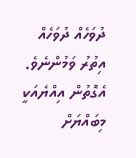ދުވަހެއް ދުވަހެއް އިތުރު ވަމުންނެވެ. އެގޮތުން އިއްޔެއަކީ މިބައްޔަށް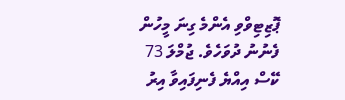ޕޮޒިޓިވްވި އެންމެ ގިނަ މީހުން ފެނުނު ދުވަހެވެ. ޖުމްލަ 73 ކޭސް އިއްޔެ ފެނިފައިވާ އިރު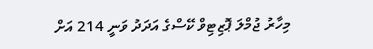މިހާރު ޖުމްލަ ޕޮޒިޓިވް ކޭސްގެ އަދަދު ވަނީ 214 އަށް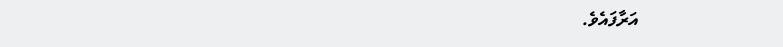އަރާފައެވެ.